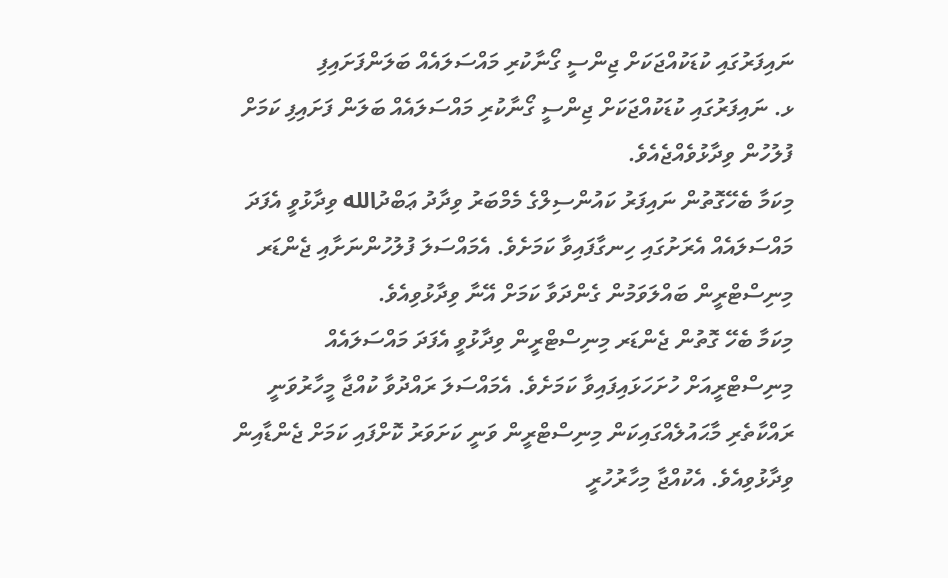ނައިފަރުގައި ކުޑަކުއްޖަކަށް ޖިންސީ ގޯނާކުރި މައްސަލައެއް ބަލަންފަށައިފި
ޅ. ނައިފަރުގައި ކުޑަކުއްޖަކަށް ޖިންސީ ގޯނާކުރި މައްސަލައެއް ބަލަން ފަށައިފި ކަމަށް ފުލުހުން ވިދާޅުވެއްޖެއެވެ.
މިކަމާ ބެހޭގޮތުން ނައިފަރު ކައުންސިލްގެ މެމްބަރު ވިދާދު ޢަބްދުالله ވިދާޅުވީ އެފަދަ މައްސަލައެއް އެރަށުގައި ހިނގާފައިވާ ކަމަށެވެ. އެމައްސަލަ ފުލުހުންނަށާއި ޖެންޑަރ މިނިސްޓްރީން ބައްލަވަމުން ގެންދަވާ ކަމަށް އޭނާ ވިދާޅުވިއެވެ.
މިކަމާ ބެހޭ ގޮތުން ޖެންޑަރ މިނިސްޓްރީން ވިދާޅުވީ އެފަދަ މައްސަލައެއް މިނިސްޓްރީއަށް ހުށަހަޅައިފައިވާ ކަމަށެވެ. އެމައްސަލަ ރައްދުވާ ކުއްޖާ މީހާރުވަނީ ރައްކާތެރި މާޙައުލެއްގައިކަން މިނިސްޓްރީން ވަނީ ކަށަވަރު ކޮށްފައި ކަމަށް ޖެންޑާއިން ވިދާޅުވިއެވެ. އެކުއްޖާ މިހާރުހުރީ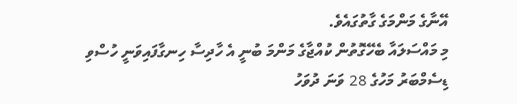އޭނާގެ މަންމަގެ ގާތުގައެވެ.
މި މައްސަލައާ ބެހޭގޮތުން ކުއްޖާގެ މަންމަ ބުނީ އެ ހާދިސާ ހިނގާފައިވަނީ ހުސްވި ޑިސެމްބަރު މަހުގެ 28 ވަނަ ދުވަހު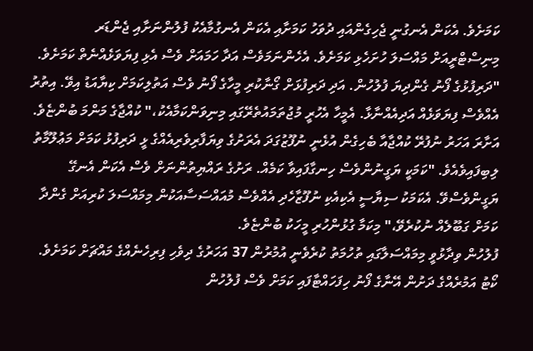ކަމަށެވެ. އެކަން އެނގުނީ ޖެހިގެންއައި ދުވަހު ކަމަށާއި އެކަން އެނގުމާއެކު ފުލުންނަށާއި ޖެންޑަރ މިނިސްޓްރީއަށް މައްސަލަ ހުށަހެޅި ކަމަށެވެ. އެހެންނަމަވެސް އަދާ ހަމައަށް ވެސް އެޅި ފިޔަވަޅެއްނެތް ކަމަށެވެ. "ދަރިފުޅުގެ ފޯނު ގެންދިޔަ ފުލުހުން. އަދި ދަރިފުޅަށް ގޯނާކުރި މީހާގެ ފޯނު ވެސް އަތުލިކަމަށް ކިޔާއަޑު އިވޭ. އިތުރު އެއްވެސް ފިޔަވަޅެއް އަދިއެއްނާޅާ. އެމީހާ އެހުރީ މުޖުތަމައުތެރޭގައި މިނިވަންކަމާއެކު،" ކުއްޖާގެ މަންމަ ބުންޏެވެ.
އަށާރަ އަހަރު ނުފުރޭ ކުއްޖާއާ ބެހިގެން އުޅެނީ ނުފޫޒުގަދަ އެރަށުގެ ވިޔަފާރިވެރިއެއްގެ ޅީ ދަރިފުޅު ކަމަށް މަޢުލޫމާތު ލިބިފައިވެއެވެ. "ކަމަކީ ޔަގީނުންވެސް ހިނގާފައިވާ ކަމެއް. ރަށުގެ ރައްޔިތުންނަށް ވެސް އެކަން އެނގޭ ޔަގީންވެސްވޭ. އެކަމަކު ސިޔާސީ އެކިއެކި ނުފޫޒާހެދި އެއްވެސް މުއައްސަސާއަކުން މިމައްސަލަ ކުރިއަށް ގެންދާ ކަމަށް ގަބޫލެއް ނުކުރެވޭ،" މިކަމާ ގުޅުންހުރި މީހަކު ބުންޏެވެ.
ފުލުހުން ވިދާޅުވީ މިމައްސަލާގައި ތުހުމަތު ކުރެވެނީ އުމުރުން 37 އަހަރުގެ ދިވެހި ފިރިހެނެއްގެ މައްޗަށް ކަމަށެވެ. ކޯޓު އަމުރެއްގެ ދަށުން އޭނާގެ ފޯނު ހިފަހައްޓާފައި ކަމަށް ވެސް ފުލުހުން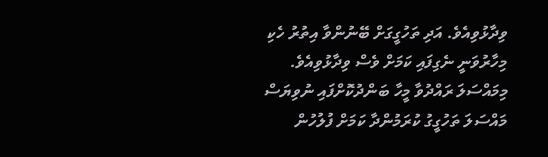ވިދާޅުވިއެވެ. އަދި ތަހުގީގަށް ބޭނުންވާ އިތުރު ހެކި މިހާރުވަނީ ނެގިފައި ކަމަށް ވެސް ވިދާޅުވިއެވެ.
މިމައްސަލަ ރައްދުވާ މީހާ ބަންދުކޮށްފައި ނުވިޔަސް މައްސަލަ ތަހުގީގު ކުރަމުންދާ ކަމަށް ފުލުހުން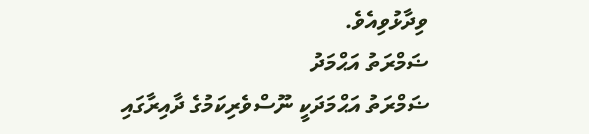ވިދާޅުވިއެވެ.
ޟަމްރަތު އަޙްމަދު
ޟަމްރަތު އަޙްމަދަކީ ނޫސްވެރިކަމުގެ ދާއިރާގައި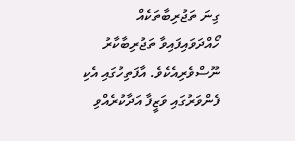ގިނަ ތަޖުރިބާތަކެއް ހޯއްދަވައިފައިވާ ތަޖުރިބާކާރު ނޫސްވެރިއެކެވެ. އާފަތިހުގައި އެކި ފެންވަރުގައި ވަޒީފާ އަދާކުރެއްވި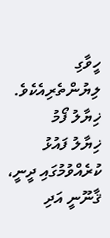ހީވާގި ލިޔުންތެރިއެކެވެ.
ޚިޔާލު ފޯމު
ޚިޔާލު ފައުޅު ކުރެއްވުމުގައި ދީނީ، ޤާނޫނީ އަދި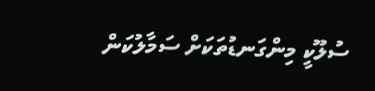ސުލޫކީ މިންގަނޑުތަކަށް ސަމާލުކަން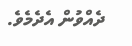ދެއްވުން އެދެމެވެ.